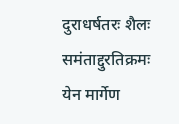दुराधर्षतरः शैलः समंताद्दुरतिक्रमः
येन मार्गेण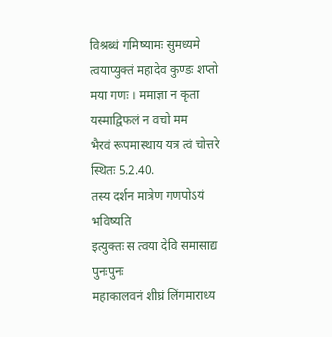विश्रब्धं गमिष्यामः सुमध्यमे
त्वयाप्युक्तं महादेव कुण्डः शप्तो मया गणः । ममाज्ञा न कृता यस्माद्विफलं न वचो मम
भैरवं रूपमास्थाय यत्र त्वं चोत्तरे स्थितः 5.2.40.
तस्य दर्शन मात्रेण गणपोऽयं भविष्यति
इत्युक्तः स त्वया देवि समासाद्य पुनःपुनः
महाकालवनं शीघ्रं लिंगमाराध्य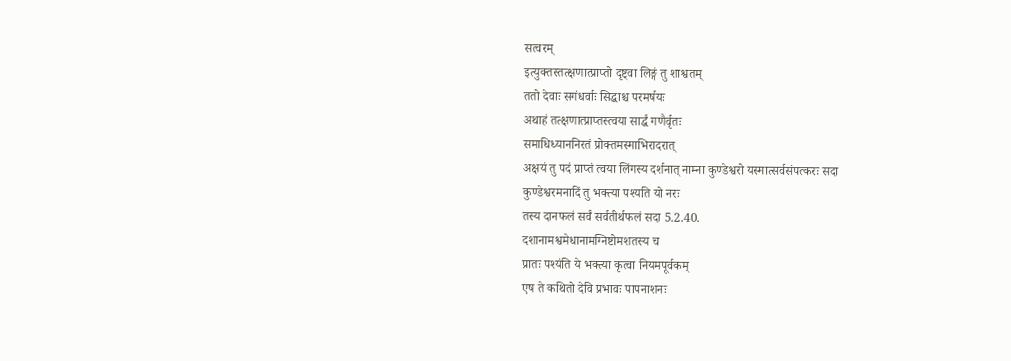सत्वरम्
इत्युक्तस्तत्क्षणात्प्राप्तो दृष्ट्वा लिङ्गं तु शाश्वतम्
ततो देवाः सगंधर्वाः सिद्धाश्च परमर्षयः
अथाहं तत्क्षणात्प्राप्तस्त्वया सार्द्धं गणैर्वृतः
समाधिध्याननिरतं प्रोक्तमस्माभिरादरात्
अक्षयं तु पदं प्राप्तं त्वया लिंगस्य दर्शनात् नाम्ना कुण्डेश्वरो यस्मात्सर्वसंपत्करः सदा
कुण्डेश्वरमनादिं तु भक्त्या पश्यति यो नरः
तस्य दानफलं सर्वं सर्वतीर्थफलं सदा 5.2.40.
दशानामश्वमेधानामग्निष्टोमशतस्य च
प्रातः पश्यंति ये भक्त्या कृत्वा नियमपूर्वकम्
एष ते कथितो देवि प्रभावः पापनाशनः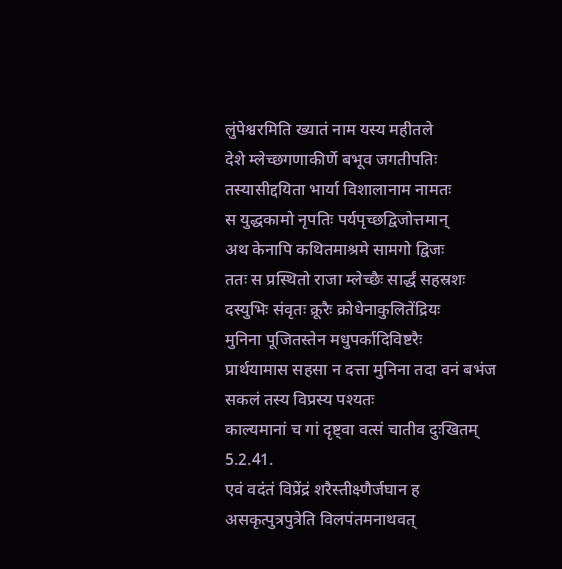लुंपेश्वरमिति ख्यातं नाम यस्य महीतले
देशे म्लेच्छगणाकीर्णे बभूव जगतीपतिः
तस्यासीद्दयिता भार्या विशालानाम नामतः
स युद्धकामो नृपतिः पर्यपृच्छद्विजोत्तमान्
अथ केनापि कथितमाश्रमे सामगो द्विजः
ततः स प्रस्थितो राजा म्लेच्छैः सार्द्धं सहस्रशः
दस्युभिः संवृतः क्रूरैः क्रोधेनाकुलितेंद्रियः
मुनिना पूजितस्तेन मधुपर्कादिविष्टरैः
प्रार्थयामास सहसा न दत्ता मुनिना तदा वनं बभंज सकलं तस्य विप्रस्य पश्यतः
काल्यमानां च गां दृष्ट्वा वत्सं चातीव दुःखितम् 5.2.41.
एवं वदंतं विप्रेंद्रं शरैस्तीक्ष्णैर्जघान ह
असकृत्पुत्रपुत्रेति विलपंतमनाथवत्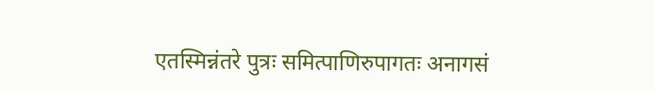एतस्मिन्नंतरे पुत्रः समित्पाणिरुपागतः अनागसं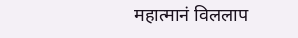महात्मानं विललाप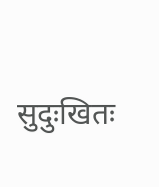सुदुःखितः